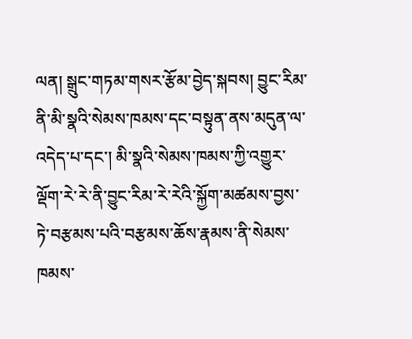ལན། སྒྲུང་གཏམ་གསར་རྩོམ་བྱེད་སྐབས། བྱུང་རིམ་ནི་མི་སྣའི་སེམས་ཁམས་དང་བསྟུན་ནས་མདུན་ལ་འདེད་པ་དང་། མི་སྣའི་སེམས་ཁམས་ཀྱི་འགྱུར་ལྡོག་རེ་རེ་ནི་བྱུང་རིམ་རེ་རེའི་སྐྱོག་མཚམས་བྱས་ཏེ་བརྩམས་པའི་བརྩམས་ཆོས་རྣམས་ནི་སེམས་ཁམས་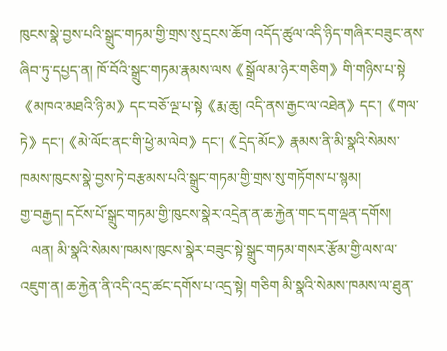ཁུངས་སྣེ་བྱས་པའི་སྒྲུང་གཏམ་གྱི་གྲས་སུ་དྲངས་ཆོག འདོད་ཚུལ་འདི་ཉིད་གཞིར་བཟུང་ནས་ཞིབ་ཏུ་དཔྱད་ན། ཁོ་བོའི་སྒྲུང་གཏམ་རྣམས་ལས《སྒྲོལ་མ་ཉེར་གཅིག》གི་གཉིས་པ་སྟེ《མཁའ་མཐའི་ཉི་མ》དང་བཅོ་ལྔ་པ་སྟེ《རྨ་ཆུ། འདི་ནས་རྒྱང་ལ་འཐེན》དང་།《གལ་ཏེ》དང་།《མེ་ལོང་ནང་གི་ཕྱེ་མ་ལེབ》དང་།《དྲེད་མོང》རྣམས་ནི་མི་སྣའི་སེམས་ཁམས་ཁུངས་སྣེ་བྱས་ཏེ་བརྩམས་པའི་སྒྲུང་གཏམ་གྱི་གྲས་སུ་གཏོགས་པ་སྙམ།
གྱ་བརྒྱད། དངོས་པོ་སྒྲུང་གཏམ་གྱི་ཁུངས་སྣེར་འདྲེན་ན་ཆ་རྐྱེན་གང་དག་ལྡན་དགོས།
   ལན། མི་སྣའི་སེམས་ཁམས་ཁུངས་སྣེར་བཟུང་སྟེ་སྒྲུང་གཏམ་གསར་རྩོམ་གྱི་ལས་ལ་འཇུག་ན། ཆ་རྐྱེན་ནི་འདི་འདྲ་ཚང་དགོས་པ་འདྲ་སྟེ། གཅིག མི་སྣའི་སེམས་ཁམས་ལ་ཐུན་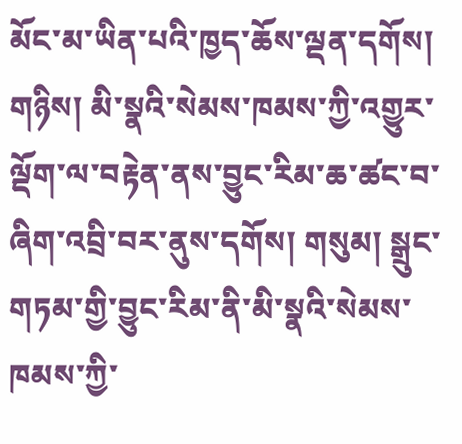མོང་མ་ཡིན་པའི་ཁྱད་ཆོས་ལྡན་དགོས། གཉིས། མི་སྣའི་སེམས་ཁམས་ཀྱི་འགྱུར་ལྡོག་ལ་བརྟེན་ནས་བྱུང་རིམ་ཆ་ཚང་བ་ཞིག་འབྲི་བར་ནུས་དགོས། གསུམ། སྒྲུང་གཏམ་གྱི་བྱུང་རིམ་ནི་མི་སྣའི་སེམས་ཁམས་ཀྱི་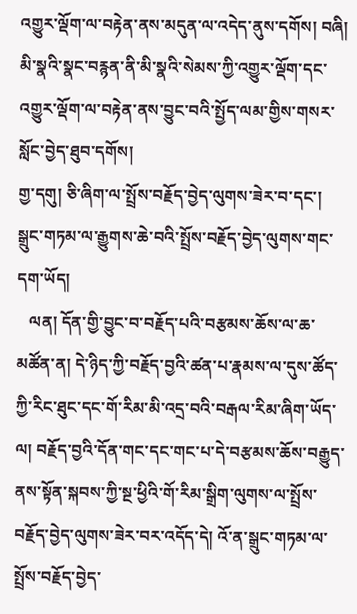འགྱུར་ལྡོག་ལ་བརྟེན་ནས་མདུན་ལ་འདེད་ནུས་དགོས། བཞི། མི་སྣའི་སྣང་བརྙན་ནི་མི་སྣའི་སེམས་ཀྱི་འགྱུར་ལྡོག་དང་འགྱུར་ལྡོག་ལ་བརྟེན་ནས་བྱུང་བའི་སྤྱོད་ལམ་གྱིས་གསར་སློང་བྱེད་ཐུབ་དགོས།
གྱ་དགུ། ཅི་ཞིག་ལ་སྤྲོས་བརྗོད་བྱེད་ལུགས་ཟེར་བ་དང་། སྒྲུང་གཏམ་ལ་རྒྱུགས་ཆེ་བའི་སྤྲོས་བརྗོད་བྱེད་ལུགས་གང་དག་ཡོད།
   ལན། དོན་གྱི་བྱུང་བ་བརྗོད་པའི་བརྩམས་ཆོས་ལ་ཆ་མཚོན་ན། དེ་ཉིད་ཀྱི་བརྗོད་བྱའི་ཚན་པ་རྣམས་ལ་དུས་ཚོད་ཀྱི་རིང་ཐུང་དང་གོ་རིམ་མི་འདྲ་བའི་བརྒལ་རིམ་ཞིག་ཡོད་ལ། བརྗོད་བྱའི་དོན་གང་དང་གང་པ་དེ་བརྩམས་ཆོས་བརྒྱུད་ནས་སྟོན་སྐབས་ཀྱི་སྔ་ཕྱིའི་གོ་རིམ་སྒྲིག་ལུགས་ལ་སྤྲོས་བརྗོད་བྱེད་ལུགས་ཟེར་བར་འདོད་དེ། འོ་ན་སྒྲུང་གཏམ་ལ་སྤྲོས་བརྗོད་བྱེད་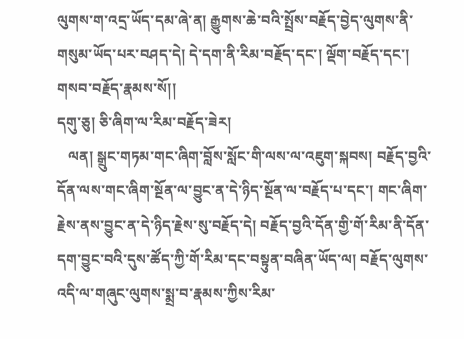ལུགས་ག་འདྲ་ཡོད་དམ་ཞེ་ན། རྒྱུགས་ཆེ་བའི་སྤྲོས་བརྗོད་བྱེད་ལུགས་ནི་གསུམ་ཡོད་པར་བཤད་དེ། དེ་དག་ནི་རིམ་བརྗོད་དང་། ལྡོག་བརྗོད་དང་། གསབ་བརྗོད་རྣམས་སོ།།
དགུ་ཅུ། ཅི་ཞིག་ལ་རིམ་བརྗོད་ཟེར།
   ལན། སྒྲུང་གཏམ་གང་ཞིག་བློས་སློང་གི་ལས་ལ་འཇུག་སྐབས། བརྗོད་བྱའི་དོན་ལས་གང་ཞིག་སྔོན་ལ་བྱུང་ན་དེ་ཉིད་སྔོན་ལ་བརྗོད་པ་དང་། གང་ཞིག་རྗེས་ནས་བྱུང་ན་དེ་ཉིད་རྗེས་སུ་བརྗོད་དེ། བརྗོད་བྱའི་དོན་གྱི་གོ་རིམ་ནི་དོན་དག་བྱུང་བའི་དུས་ཚོད་ཀྱི་གོ་རིམ་དང་བསྟུན་བཞིན་ཡོད་ལ། བརྗོད་ལུགས་འདི་ལ་གཞུང་ལུགས་སྨྲ་བ་རྣམས་ཀྱིས་རིམ་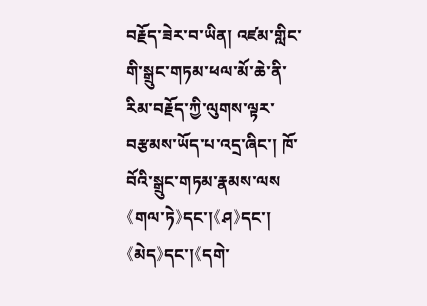བརྗོད་ཟེར་བ་ཡིན། འཛམ་གླིང་གི་སྒྲུང་གཏམ་ཕལ་མོ་ཆེ་ནི་རིམ་བརྗོད་ཀྱི་ལུགས་ལྟར་བརྩམས་ཡོད་པ་འདྲ་ཞིང་། ཁོ་བོའི་སྒྲུང་གཏམ་རྣམས་ལས《གལ་ཏེ》དང་།《ཤ》དང་།《མེད》དང་།《དགེ་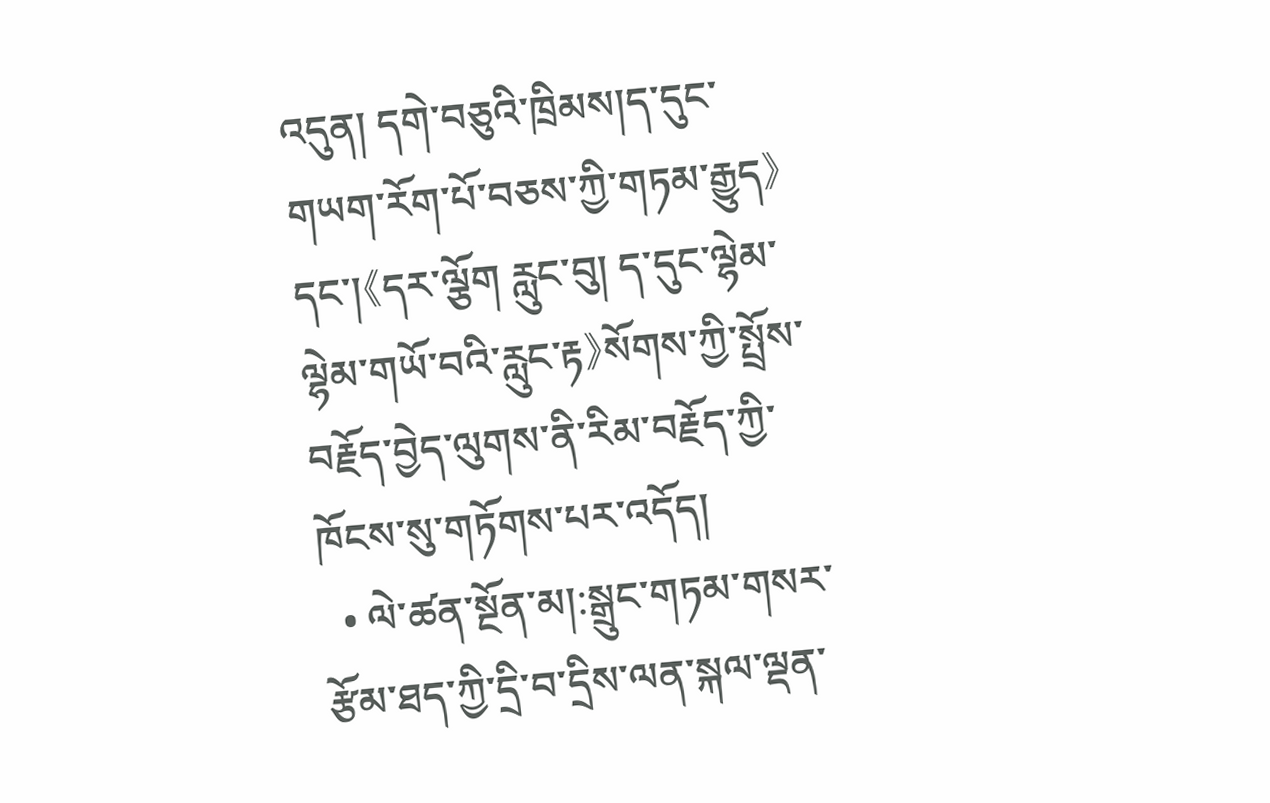འདུན། དགེ་བཅུའི་ཁྲིམས།ད་དུང་གཡག་རོག་པོ་བཅས་ཀྱི་གཏམ་རྒྱུད》དང་།《དར་ལྕོག རླུང་བུ། ད་དུང་ལྷེམ་ལྷེམ་གཡོ་བའི་རླུང་རྟ》སོགས་ཀྱི་སྤྲོས་བརྗོད་བྱེད་ལུགས་ནི་རིམ་བརྗོད་ཀྱི་ཁོངས་སུ་གཏོགས་པར་འདོད།
  • ལེ་ཚན་སྔོན་མ།:སྒྲུང་གཏམ་གསར་རྩོམ་ཐད་ཀྱི་དྲི་བ་དྲིས་ལན་སྐལ་ལྡན་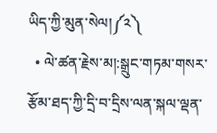ཡིད་ཀྱི་མུན་སེལ།༼༢༽
  • ལེ་ཚན་རྗེས་མ།:སྒྲུང་གཏམ་གསར་རྩོམ་ཐད་ཀྱི་དྲི་བ་དྲིས་ལན་སྐལ་ལྡན་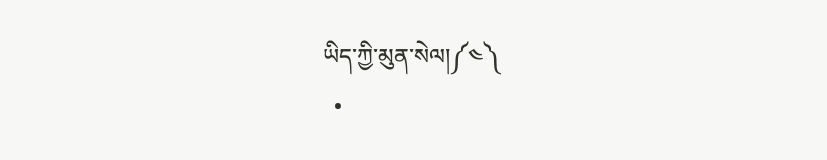ཡིད་ཀྱི་མུན་སེལ།༼༤༽
  •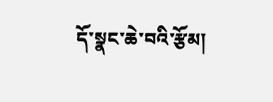དོ་སྣང་ཆེ་བའི་རྩོམ།